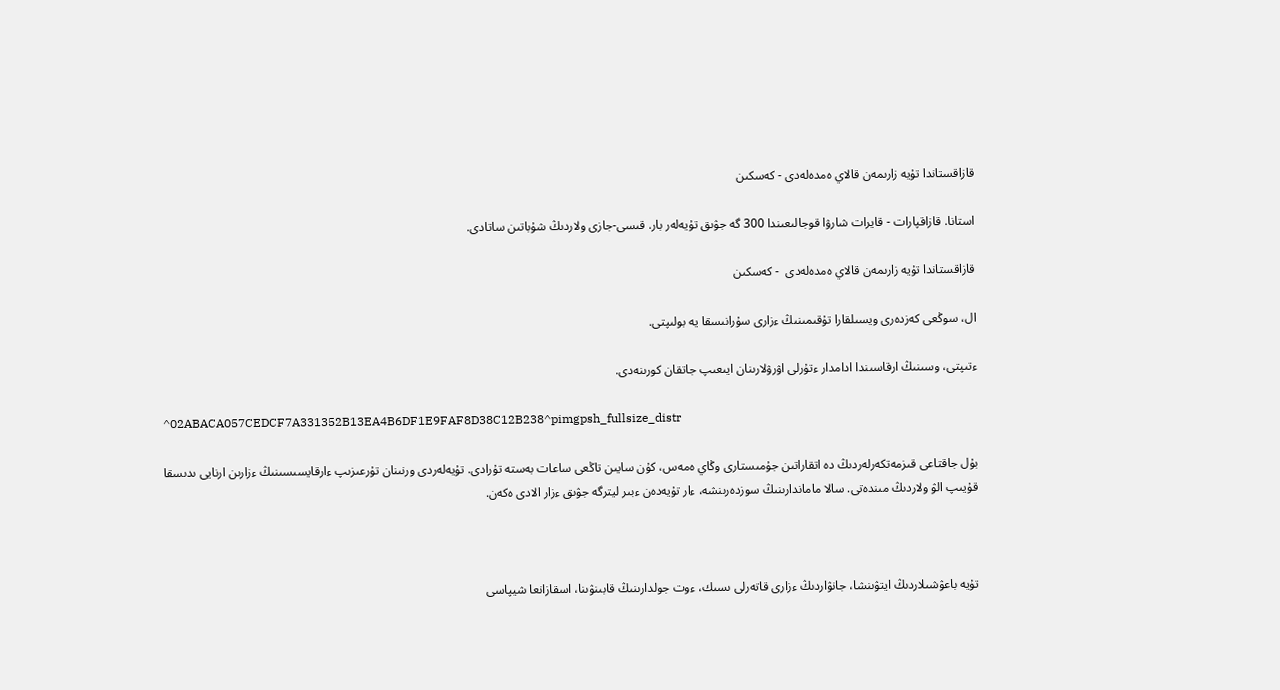قازاقستاندا تۇيە زارىمەن قالاي ەمدەلەدى - كەسكىن

استانا. قازاقپارات - قايرات شارۋا قوجالىعىندا 300 گە جۋىق تۇيەلەر بار. قىسى-جازى ولاردىڭ شۇباتىن ساتادى.

قازاقستاندا تۇيە زارىمەن قالاي ەمدەلەدى  - كەسكىن

ال، سوڭعى كەزدەرى ويسىلقارا تۇقىمىنىڭ ءزارى سۇرانىسقا يە بولىپتى.

ءتىپتى، وسىنىڭ ارقاسىندا ادامدار ءتۇرلى اۋرۋلارىنان ايىعىپ جاتقان كورىنەدى.

^02ABACA057CEDCF7A331352B13EA4B6DF1E9FAF8D38C12B238^pimgpsh_fullsize_distr

بۇل جاقتاعى قىزمەتكەرلەردىڭ دە اتقاراتىن جۇمىستارى وڭاي ەمەس، كۇن سايىن تاڭعى ساعات بەستە تۇرادى. تۇيەلەردى ورنىنان تۇرعىزىپ ءارقايسىسىنىڭ ءزارىن ارنايى ىدىسقا قۇيىپ الۋ ولاردىڭ مىندەتى. سالا ماماندارىنىڭ سوزدەرىنشە، ءار تۇيەدەن ءبىر ليترگە جۋىق ءزار الادى ەكەن.



تۇيە باعۋشىلاردىڭ ايتۋىنشا، جانۋاردىڭ ءزارى قاتەرلى ىسىك، ءوت جولدارىنىڭ قابىنۋىنا، اسقازانعا شيپاسى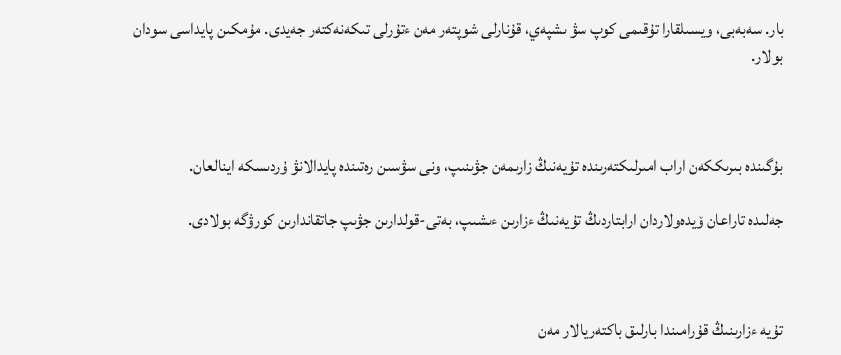بار. سەبەبى، ويسىلقارا تۇقىمى كوپ سۋ ىشپەي، قۇنارلى شوپتەر مەن ءتۇرلى تىكەنەكتەر جەيدى. مۇمكىن پايداسى سودان بولار.



بۇگىندە بىرىككەن اراب امىرلىكتەرىندە تۇيەنىڭ زارىمەن جۋىنىپ، ونى سۋسىن رەتىندە پايدالانۋ ۇردىسكە اينالعان.

جەلىدە تاراعان ۆيدەولاردان ارابتاردىڭ تۇيەنىڭ ءزارىن ءىشىپ، بەتى-قولدارىن جۋىپ جاتقاندارىن كورۋگە بولادى.



تۇيە ءزارىنىڭ قۇرامىندا بارلىق باكتەريالار مەن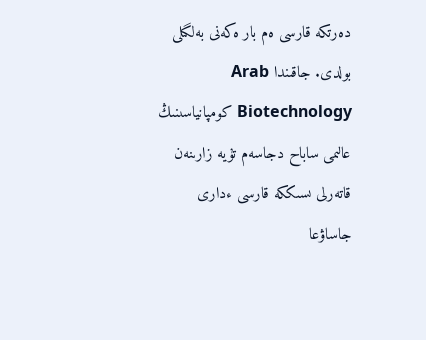دەرتكە قارسى ەم بار ەكەنى بەلگىلى بولدى. جاقىندا Arab Biotechnology كومپانياسىنىڭ عالىمى ساباح دجاسەم تۇيە زارىنەن قاتەرلى ىسىككە قارسى ءدارى جاساۋعا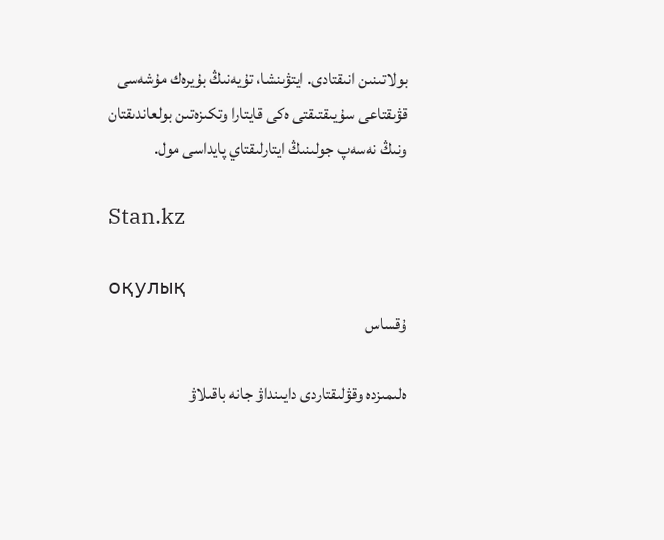بولاتىنىن انىقتادى. ايتۋىنشا، تۇيەنىڭ بۇيرەك مۇشەسى قۋىقتاعى سۇيىقتىقتى ەكى قايتارا وتكىزەتىن بولعاندىقتان ونىڭ نەسەپ جولىنىڭ ايتارلىقتاي پايداسى مول.

Stan.kz

оқулық
ۇقساس

ەلىمىزدە وقۋلىقتاردى دايىنداۋ جانە باقىلاۋ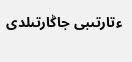ءتارتىبى جاڭارتىلدى